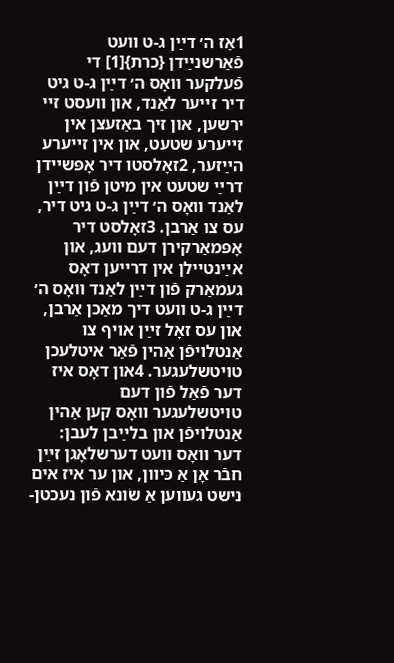1אַז ה׳ דײַן ג-ט װעט פֿאַרשנײַדן {כרת}[1] די פֿעלקער װאָס ה׳ דײַן ג-ט גיט דיר זײער לאַנד, און װעסט זײ ירשען, און זיך באַזעצן אין זײערע שטעט, און אין זײערע הײַזער, 2זאָלסטו דיר אָפּשײדן דרײַ שטעט אין מיטן פֿון דײַן לאַנד װאָס ה׳ דײַן ג-ט גיט דיר, עס צו אַרבן. 3זאָלסט דיר אָפּמאַרקירן דעם װעג, און אײַנטײלן אין דרײען דאָס געמאַרק פֿון דײַן לאַנד װאָס ה׳ דײַן ג-ט װעט דיך מאַכן אַרבן, און עס זאָל זײַן אױף צו אַנטלױפֿן אַהין פֿאַר איטלעכן טױטשלעגער. 4און דאָס איז דער פֿאַל פֿון דעם טױטשלעגער װאָס קען אַהין אַנטלױפֿן און בלײַבן לעבן: דער װאָס װעט דערשלאָגן זײַן חבֿר אָן אַ כּיװן, און ער איז אים נישט געװען אַ שׂונא פֿון נעכטן-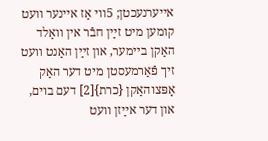אײערנעכטן; 5װי אַז אײנער װעט קומען מיט זײַן חבֿר אין װאַלד האַקן בײמער, און זײַן האַנט װעט זיך פֿאַרמעסטן מיט דער האַק אָפּצוהאַקן {כרת}[2] דעם בױם, און דער אײַזן װעט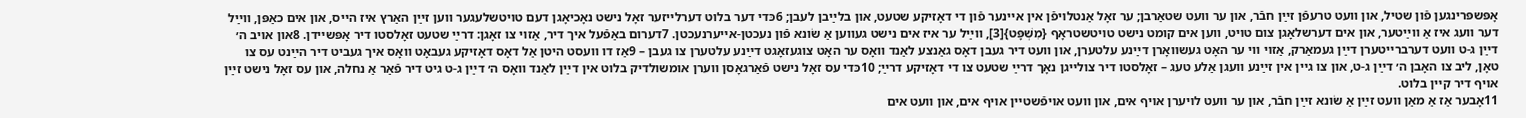אָפּשפּרינגען פֿון שטיל, און װעט טרעפֿן זײַן חבֿר, און ער װעט שטאַרבן; ער זאָל אַנטלױפֿן אין אײנער פֿון די דאָזיקע שטעט, און בלײַבן לעבן; 6כּדי דער בלוט דערלײזער זאָל נישט נאָכיאָגן דעם טױטשלעגער װען זײַן האַרץ איז הײס, און אים כאַפּן, װײַל דער װעג איז אַ װײַטער, און אים דערשלאָגן צום טױט, װען אים קומט נישט טױטשטראָף {מִשְׁפָּט}[3], װײַל ער איז אים נישט געװען אַ שׂונא פֿון נעכטן-אײערנעכטן. 7דערום באַפֿעל איך דיר, אַזױ צו זאָגן: דרײַ שטעט זאָלסטו דיר אָפּשײדן. 8און אױב ה׳ דײַן ג-ט װעט דערברײטערן דײַן געמאַרק, אַזױ װי ער האָט געשװאָרן דײַנע עלטערן, און װעט דיר געבן דאָס גאַנצע לאַנד װאָס ער האָט צוגעזאָגט דײַנע עלטערן צו געבן – 9אַז דו װעסט היטן אַל דאָס דאָזיקע געבאָט װאָס איך געביט דיר הײַנט עס צו טאָן, ליב צו האָבן ה׳ דײַן ג-ט, און צו גײן אין זײַנע װעגן אַלע טעג – זאָלסטו דיר צולײגן נאָך דרײַ שטעט צו די דאָזיקע דרײַ; 10כּדי עס זאָל נישט פֿאַרגאָסן װערן אומשולדיק בלוט אין דײַן לאַנד װאָס ה׳ דײַן ג-ט גיט דיר פֿאַר אַ נחלה, און עס זאָל נישט זײַן אױף דיר קײן בלוט.
11אָבער אַז אַ מאַן װעט זײַן אַ שׂונא זײַן חבֿר, און ער װעט לױערן אױף אים, און װעט אױפֿשטײן אױף אים, און װעט אים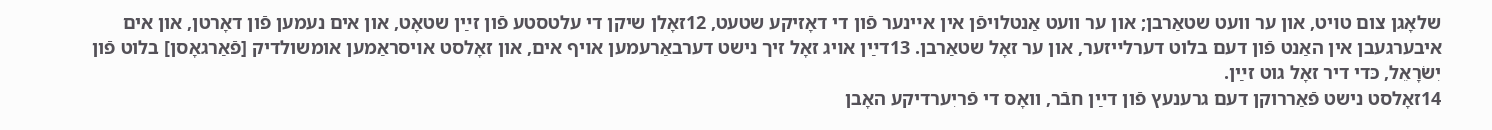שלאָגן צום טױט, און ער װעט שטאַרבן; און ער װעט אַנטלױפֿן אין אײנער פֿון די דאָזיקע שטעט, 12זאָלן שיקן די עלטסטע פֿון זײַן שטאָט, און אים נעמען פֿון דאָרטן, און אים איבערגעבן אין האַנט פֿון דעם בלוט דערלײזער, און ער זאָל שטאַרבן. 13דײַן אױג זאָל זיך נישט דערבאַרעמען אױף אים, און זאָלסט אױסראַמען אומשולדיק [פֿאַרגאָסן] בלוט פֿון יִשׂרָאֵל, כּדי דיר זאָל גוט זײַן.
14זאָלסט נישט פֿאַררוקן דעם גרענעץ פֿון דײַן חבֿר, װאָס די פֿריִערדיקע האָבן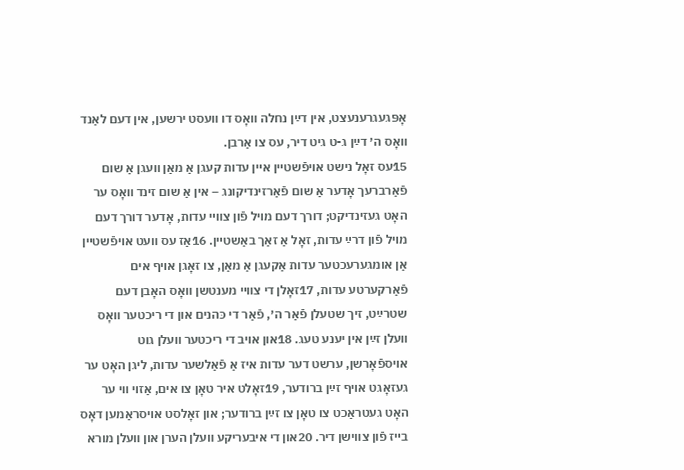אָפּגעגרענעצט, אין דײַן נחלה װאָס דו װעסט ירשען, אין דעם לאַנד װאָס ה׳ דײַן ג-ט גיט דיר, עס צו אַרבן.
15עס זאָל נישט אױפֿשטײן אײן עדות קעגן אַ מאַן װעגן אַ שום פֿאַרברעך אָדער אַ שום פֿאַרזינדיקונג – אין אַ שום זינד װאָס ער האָט געזינדיקט; דורך דעם מױל פֿון צװײ עדות, אָדער דורך דעם מױל פֿון דרײַ עדות, זאָל אַ זאַך באַשטײן. 16אַז עס װעט אױפֿשטײן אַן אומגערעכטער עדות אַקעגן אַ מאַן, צו זאָגן אױף אים פֿאַרקערטע עדות, 17זאָלן די צװײ מענטשן װאָס האָבן דעם שטרײַט, זיך שטעלן פֿאַר ה׳, פֿאַר די כּהנים און די ריכטער װאָס װעלן זײַן אין יענע טעג. 18און אױב די ריכטער װעלן גוט אױספֿאָרשן, ערשט דער עדות איז אַ פֿאַלשער עדות, ליגן האָט ער געזאָגט אױף זײַן ברודער, 19זאָלט איר טאָן צו אים, אַזױ װי ער האָט געטראַכט צו טאָן צו זײַן ברודער; און זאָלסט אױסראַמען דאָס בײז פֿון צװישן דיר. 20און די איבעריקע װעלן הערן און װעלן מורא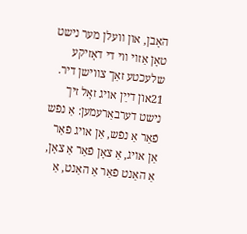האָבן, און װעלן מער נישט טאָן אַזױ װי די דאָזיקע שלעכטע זאַך צװישן דיר. 21און דײַן אױג זאָל זיך נישט דערבאַרעמען: אַ נפֿש פֿאַר אַ נפֿש, אַן אױג פֿאַר אַן אױג, אַ צאָן פֿאַר אַ צאָן, אַ האַנט פֿאַר אַ האַנט, אַ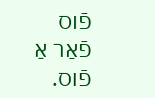פֿוס פֿאַר אַ פֿוס.